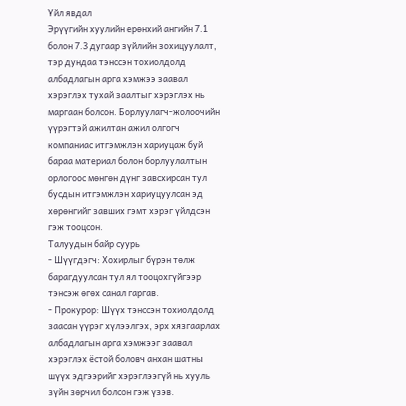Үйл явдал
Эрүүгийн хуулийн ерөнхий ангийн 7.1 болон 7.3 дугаар зүйлийн зохицуулалт, тэр дундаа тэнссэн тохиолдолд албадлагын арга хэмжээ заавал хэрэглэх тухай заалтыг хэрэглэх нь маргаан болсон. Борлуулагч-жолоочийн үүрэгтэй ажилтан ажил олгогч компаниас итгэмжлэн хариуцаж буй бараа материал болон борлуулалтын орлогоос мөнгөн дүнг завсхирсан тул бусдын итгэмжлэн хариуцуулсан эд хөрөнгийг завших гэмт хэрэг үйлдсэн гэж тооцсон.
Талуудын байр суурь
- Шүүгдэгч: Хохирлыг бүрэн төлж барагдуулсан тул ял тооцохгүйгээр тэнсэж өгөх санал гаргав.
- Прокурор: Шүүх тэнссэн тохиолдолд заасан үүрэг хүлээлгэх, эрх хязгаарлах албадлагын арга хэмжээг заавал хэрэглэх ёстой боловч анхан шатны шүүх эдгээрийг хэрэглээгүй нь хууль зүйн зөрчил болсон гэж үзэв.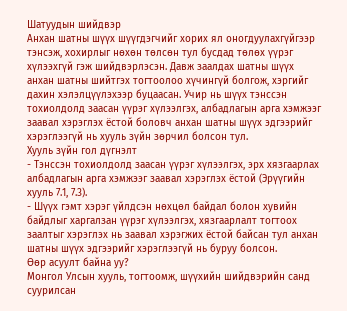Шатуудын шийдвэр
Анхан шатны шүүх шүүгдэгчийг хорих ял оногдуулахгүйгээр тэнсэж, хохирлыг нөхөн төлсөн тул бусдад төлөх үүрэг хүлээхгүй гэж шийдвэрлэсэн. Давж заалдах шатны шүүх анхан шатны шийтгэх тогтоолоо хүчингүй болгож, хэргийг дахин хэлэлцүүлэхээр буцаасан. Учир нь шүүх тэнссэн тохиолдолд заасан үүрэг хүлээлгэх, албадлагын арга хэмжээг заавал хэрэглэх ёстой боловч анхан шатны шүүх эдгээрийг хэрэглээгүй нь хууль зүйн зөрчил болсон тул.
Хууль зүйн гол дүгнэлт
- Тэнссэн тохиолдолд заасан үүрэг хүлээлгэх, эрх хязгаарлах албадлагын арга хэмжээг заавал хэрэглэх ёстой (Эрүүгийн хууль 7.1, 7.3).
- Шүүх гэмт хэрэг үйлдсэн нөхцөл байдал болон хувийн байдлыг харгалзан үүрэг хүлээлгэх, хязгаарлалт тогтоох заалтыг хэрэглэх нь заавал хэрэгжих ёстой байсан тул анхан шатны шүүх эдгээрийг хэрэглээгүй нь буруу болсон.
Өөр асуулт байна уу?
Монгол Улсын хууль, тогтоомж, шүүхийн шийдвэрийн санд суурилсан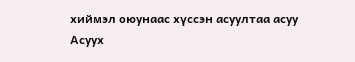хиймэл оюунаас хүссэн асуултаа асуу
Асуух